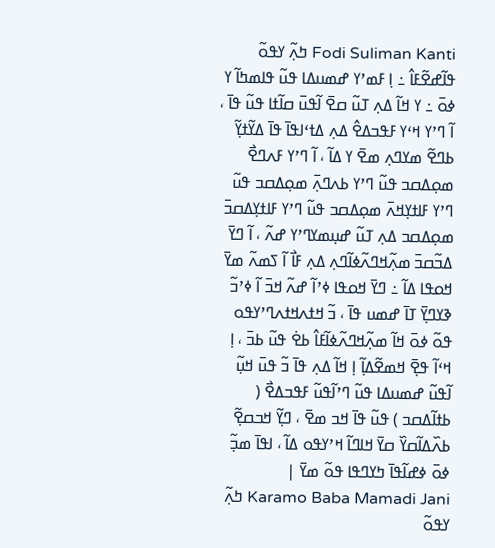Fodi Suliman Kanti ߤߍ߲߬ ߌߟߋ߬ ߟߊ߬ߝߐ߬ߓߊ߮ ߸ ߊ߲ ߓߘߴߌ ߝߘߎߡߊ ߟߎ߬ ߟߊߘߤߊ߬ ߌ ߦߋ߫ ߸ ߌ ߞߊ߬ ߡߍ߲ ߠߎ߬ ߛߐ߫ ߊ߬ߟߎ߫ ߛߊ߬ߙߊ ߟߎ߬ ߟߊ߫ ، ߊ߬ ߣߴߌ ߞߵߌ ߓߟߏߡߐ߮ ߡߍ߲ ߡߙߵߊߟߊ߫ ߟߊ߫ ߡߌ߬ߙߌ߲߬ ߕߣߐ߬ ߘߌߣߍ߲ ߘߐ߫ ߌ ߡߊ߬ ، ߊ߬ ߣߴߌ ߓߍߣߐ߯ ߘߋ߲ߡߛߏ ߟߎ߬ ߣߴߌ ߕߍߣߍ߲߫ ߘߋ߲ߡߛߏ ߟߎ߬ ߣߴߌ ߓߊߙߌ߲ߞߍ߫ ߘߋ߲ߡߛߏ ߟߎ߬ ߣߴߌ ߓߊߙߌ߲ߡߛߏ߫ ߘߋ߲ߡߛߏ ߡߍ߲ ߠߎ߬ ߝߎ߲ߘߌߣߴߌ ߝߍ߬ ، ߊ߬ ߣߌ߫ ߡߏ߬ߛߏ߫ ߘߍ߲߬ߞߣߍ߬ߦߊ߬ߣߍ߲ ߡߍ߲ ߓߊ߯ ߊ߬ ߖߘߍ߬ ߘߌ߫ ߞߋߟߊ ߡߊ߬ ߸ ߣߌ߫ ߞߋߟߊ ߦߴߊ߬ ߝߍ߬ ߞߏ߫ ߊ߬ ߦߴߏ߬ ߢߌߣߌ߲߫ ߠߊ߫ ߝߘߎ ߟߊ߫ ، ߏ߬ ߞߙߍߞߙߍߣߴߌߟߋ ߟߋ߬ ߦߋ߫ ߞߊ߬ ߘߍ߲߬ߞߣߍ߬ߦߊ߬ߓߊ߮ ߕߐ߭ ߟߎ߬ ߕߏ߫ ، ߊ߲ ߞߵߊ߬ ߟߐ߲߫ ߞߘߐ߬ߡߊ߲߬ ߊ߲ ߞߊ߬ ߡߍ߲ ߟߊ߫ ߏ߬ ߟߎ߫ ߞߎ߲߬ ߊ߬ߟߎ߬ ߝߘߎߡߊ ߟߎ߬ ߣߴߊ߬ߟߎ߬ ߓߟߏߡߐ߯ ( ߕߙߊ߬ߡߛߏ ) ߟߎ߬ ߟߊ߫ ߞߏ ߘߐ߫ ، ߣߌ߲߬ ߞߏߛߐ߲߬ ߕߍ߰ߡߊ߬ߛߌ߰ ߛߌ߫ ߞߊߣߊ߬ ߞߴߌߟߋ ߡߊ߬ ، ߊߟߊ߫ ߘߏ߲߬ ߦߋ߫ ߦߝߊ߬ߟߊ߫ ߤߌߣߟߊ ߟߋ߬ ߘߌ߫ |
Karamo Baba Mamadi Jani ߤߍ߲߬ ߌߟߋ߬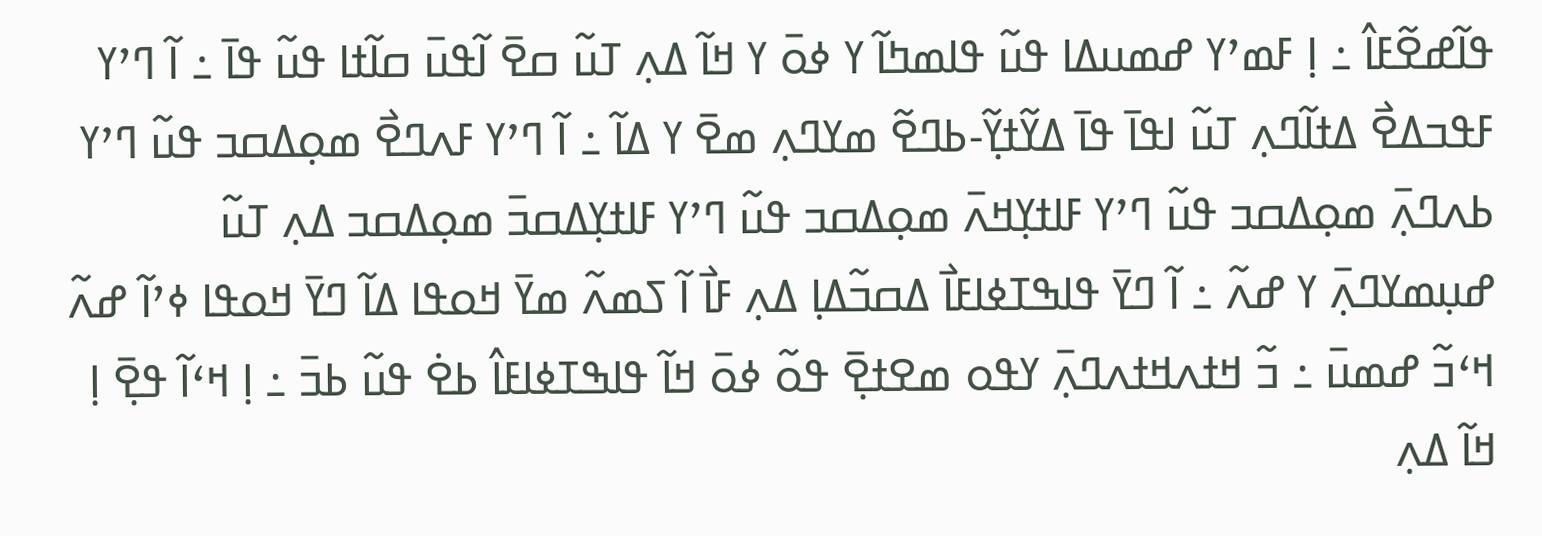ߟߊ߬ߝߐ߬ߓߊ߮ ߸ ߊ߲ ߓߘߴߌ ߝߘߎߡߊ ߟߎ߬ ߟߊߘߤߊ߬ ߌ ߦߋ߫ ߌ ߞߊ߬ ߡߍ߲ ߠߎ߬ ߛߐ߫ ߊ߬ߟߎ߫ ߛߊ߬ߙߊ ߟߎ߬ ߟߊ߫ ߸ ߊ߬ ߣߴߌ ߓߟߏߡߐ߯ ߡߙߊ߬ߣߍ߲ ߠߎ߬ ߊߟߊ߫ ߟߊ߫ ߡߌ߬ߙߌ߲߬-ߕߣߐ߬ ߘߌߣߍ߲ ߘߐ߫ ߌ ߡߊ߬ ߸ ߊ߬ ߣߴߌ ߓߍߣߐ߯ ߘߋ߲ߡߛߏ ߟߎ߬ ߣߴߌ ߕߍߣߍ߲߫ ߘߋ߲ߡߛߏ ߟߎ߬ ߣߴߌ ߓߊߙߌ߲ߞߍ߫ ߘߋ߲ߡߛߏ ߟߎ߬ ߣߴߌ ߓߊߙߌ߲ߡߛߏ߫ ߘߋ߲ߡߛߏ ߡߍ߲ ߠߎ߬ ߝߎ߲ߘߌߣߍ߲߫ ߌ ߝߍ߬ ߸ ߊ߬ ߣߌ߫ ߟߊߒߠߦߊߓߊ߯ ߡߛߏ߬ߡߊ߲ ߡߍ߲ ߓߊ߯ ߊ߬ ߖߘߍ߬ ߘߌ߫ ߞߋߟߊ ߡߊ߬ ߣߌ߫ ߞߋߟߊ ߦߴߊ߬ ߝߍ߬ ߞߵߏ߬ ߝߘߎ߫ ߸ ߏ߬ ߞߙߍߞߙߍߣߍ߲߫ ߌߟߋ ߘߐߙߐ߲߫ ߟߋ߬ ߦߋ߫ ߞߊ߬ ߟߊߒߠߦߊߓߊ߮ ߕߐ߭ ߟߎ߬ ߕߏ߫ ߸ ߊ߲ ߞߵߊ߬ ߟߐ߲߫ ߊ߲ ߞߊ߬ ߡߍ߲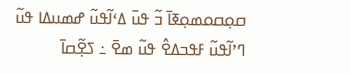ߛߋ߲ߛߋߘߋ߲ߧߊ߫ ߏ߬ ߟߎ߫ ߡߵߊ߬ߟߎ߬ ߝߘߎߡߊ ߟߎ߬ ߣߴߊ߬ߟߎ߬ ߓߟߏߡߐ߮ ߟߎ߬ ߘߐ߫ ߸ ߖߐ߲߬ߛߊ߫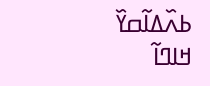ߕߍ߰ߡߊ߬ߛߌ߰ ߞߊߣߊ߬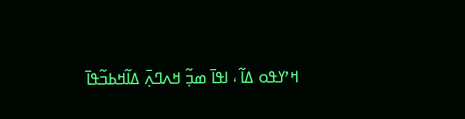ߞߴߌߟߋ ߡߊ߬ ، ߊߟߊ߫ ߘߏ߲߬ ߞߍߣߍ߲߫ ߡߊ߬ߞߕߏ߬ߟߊ߫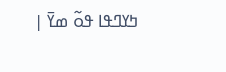ߤߌߣߟߊ ߟߋ߬ ߘߌ߫ |